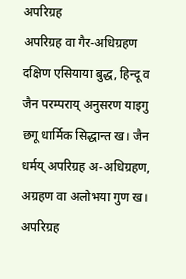अपरिग्रह
अपरिग्रह वा गैर-अधिग्रहण दक्षिण एसियाया बुद्ध, हिन्दू व जैन परम्पराय् अनुसरण याइगु छगू धार्मिक सिद्धान्त ख। जैन धर्मय् अपरिग्रह अ-अधिग्रहण, अग्रहण वा अलोभया गुण ख।
अपरिग्रह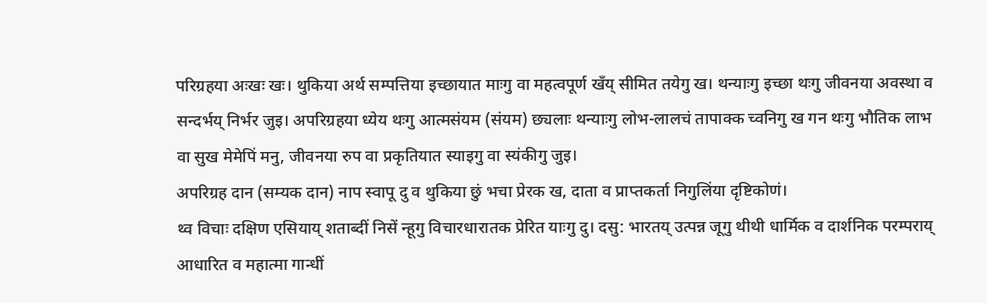परिग्रहया अःखः खः। थुकिया अर्थ सम्पत्तिया इच्छायात माःगु वा महत्वपूर्ण खँय् सीमित तयेगु ख। थन्याःगु इच्छा थःगु जीवनया अवस्था व सन्दर्भय् निर्भर जुइ। अपरिग्रहया ध्येय थःगु आत्मसंयम (संयम) छ्यलाः थन्याःगु लोभ-लालचं तापाक्क च्वनिगु ख गन थःगु भौतिक लाभ वा सुख मेमेपिं मनु, जीवनया रुप वा प्रकृतियात स्याइगु वा स्यंकीगु जुइ।
अपरिग्रह दान (सम्यक दान) नाप स्वापू दु व थुकिया छुं भचा प्रेरक ख, दाता व प्राप्तकर्ता निगुलिंया दृष्टिकोणं।
थ्व विचाः दक्षिण एसियाय् शताब्दीं निसें न्हूगु विचारधारातक प्रेरित याःगु दु। दसु: भारतय् उत्पन्न जूगु थीथी धार्मिक व दार्शनिक परम्पराय् आधारित व महात्मा गान्धीं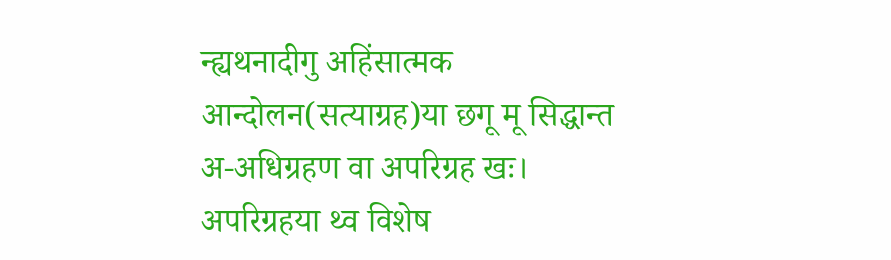न्ह्यथनादीगु अहिंसात्मक आन्दोलन(सत्याग्रह)या छगू मू सिद्धान्त अ-अधिग्रहण वा अपरिग्रह खः। अपरिग्रहया थ्व विशेष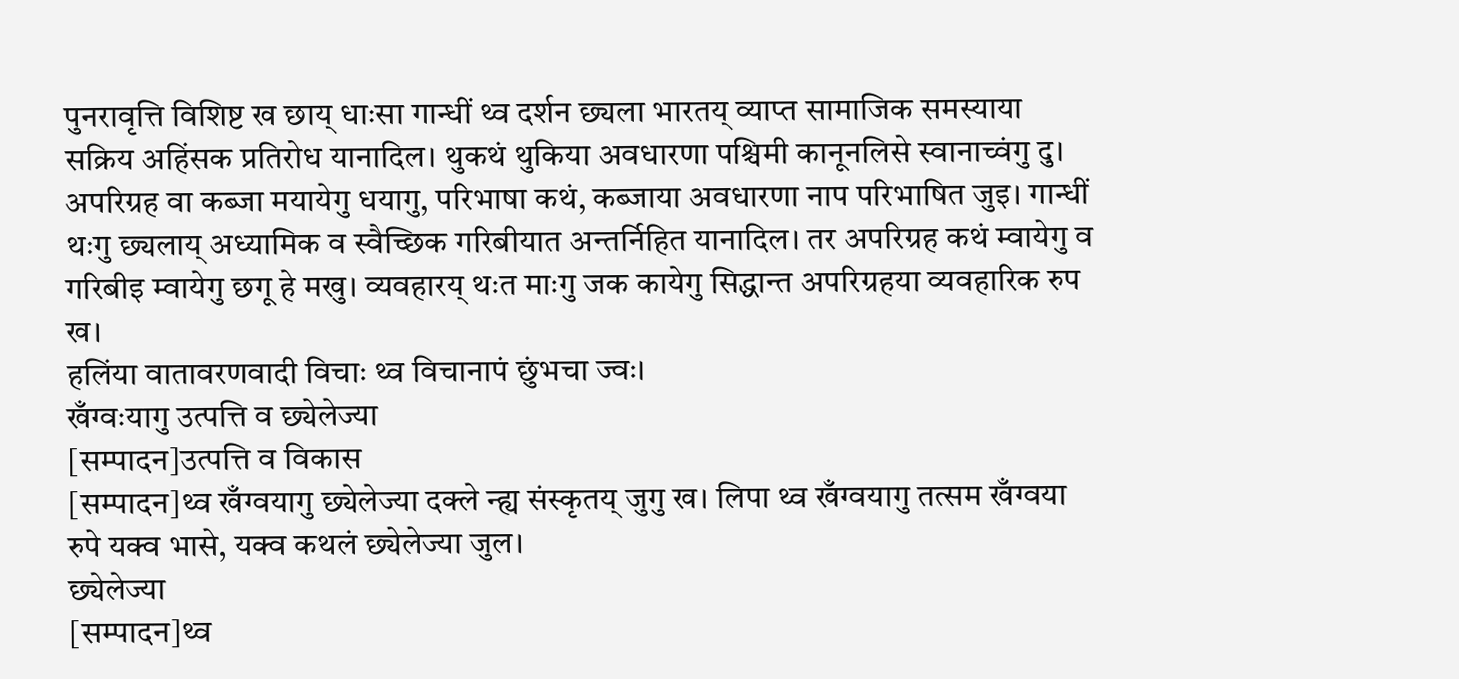पुनरावृत्ति विशिष्ट ख छाय् धाःसा गान्धीं थ्व दर्शन छ्यला भारतय् व्याप्त सामाजिक समस्याया सक्रिय अहिंसक प्रतिरोध यानादिल। थुकथं थुकिया अवधारणा पश्चिमी कानूनलिसे स्वानाच्वंगु दु। अपरिग्रह वा कब्जा मयायेगु धयागु, परिभाषा कथं, कब्जाया अवधारणा नाप परिभाषित जुइ। गान्धीं थःगु छ्यलाय् अध्यामिक व स्वैच्छिक गरिबीयात अन्तर्निहित यानादिल। तर अपरिग्रह कथं म्वायेगु व गरिबीइ म्वायेगु छगू हे मखु। व्यवहारय् थःत माःगु जक कायेगु सिद्धान्त अपरिग्रहया व्यवहारिक रुप ख।
हलिंया वातावरणवादी विचाः थ्व विचानापं छुंभचा ज्वः।
खँग्वःयागु उत्पत्ति व छ्येलेज्या
[सम्पादन]उत्पत्ति व विकास
[सम्पादन]थ्व खँग्वयागु छ्येलेज्या दक्ले न्ह्य संस्कृतय् जुगु ख। लिपा थ्व खँग्वयागु तत्सम खँग्वया रुपे यक्व भासे, यक्व कथलं छ्येलेज्या जुल।
छ्येलेज्या
[सम्पादन]थ्व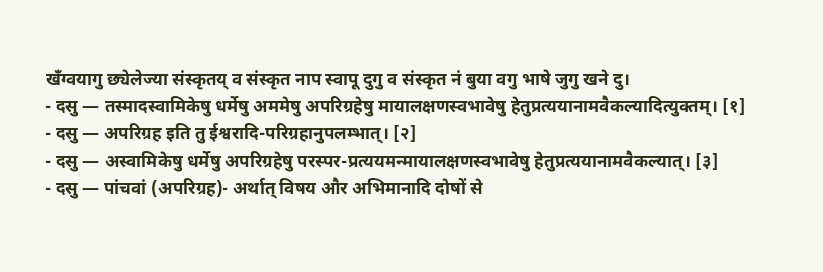खँग्वयागु छ्येलेज्या संस्कृतय् व संस्कृत नाप स्वापू दुगु व संस्कृत नं बुया वगु भाषे जुगु खने दु।
- दसु — तस्मादस्वामिकेषु धर्मेषु अममेषु अपरिग्रहेषु मायालक्षणस्वभावेषु हेतुप्रत्ययानामवैकल्यादित्युक्तम्। [१]
- दसु — अपरिग्रह इति तु ईश्वरादि-परिग्रहानुपलम्भात्। [२]
- दसु — अस्वामिकेषु धर्मेषु अपरिग्रहेषु परस्पर-प्रत्ययमन्मायालक्षणस्वभावेषु हेतुप्रत्ययानामवैकल्यात्। [३]
- दसु — पांचवां (अपरिग्रह)- अर्थात् विषय और अभिमानादि दोषों से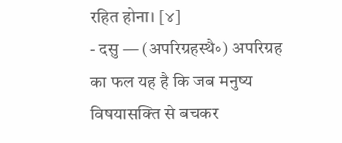रहित होना। [४]
- दसु — (अपरिग्रहस्थै॰) अपरिग्रह का फल यह है कि जब मनुष्य विषयासक्ति से बचकर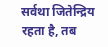सर्वथा जितेन्द्रिय रहता है, तब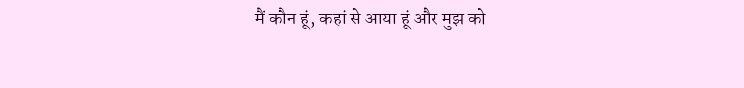मैं कौन हूं, कहां से आया हूं और मुझ को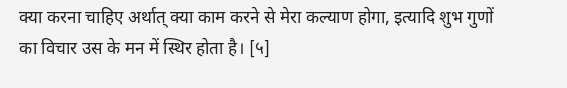क्या करना चाहिए अर्थात् क्या काम करने से मेरा कल्याण होगा, इत्यादि शुभ गुणों का विचार उस के मन में स्थिर होता है। [५]